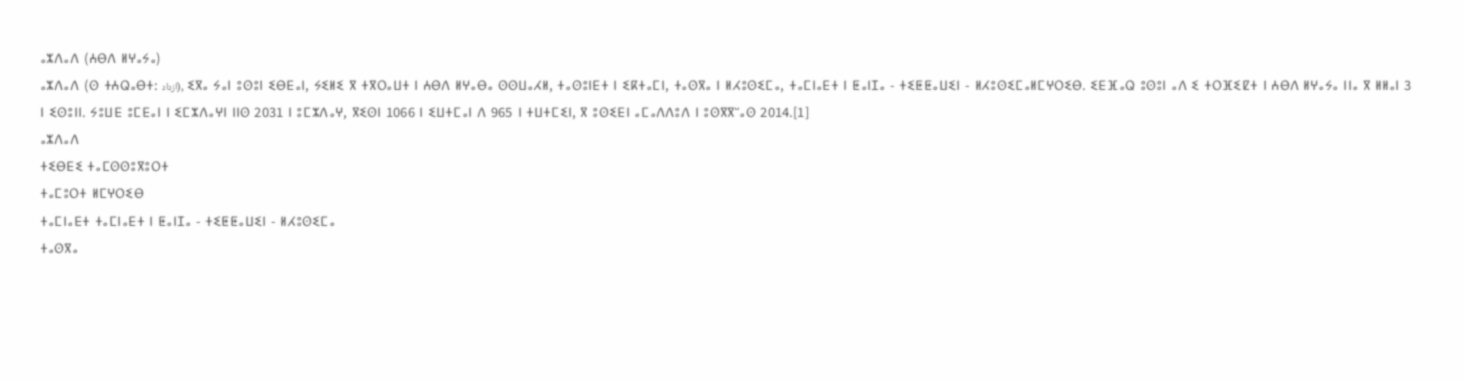ⴰⵣⴷⴰⴷ (ⵄⴱⴷ ⵍⵖⴰⵢⴰ)
ⴰⵣⴷⴰⴷ (ⵙ ⵜⵄⵕⴰⴱⵜ: ازداد), ⵉⴳⴰ ⵢⴰⵏ ⵓⵙⵓⵏ ⵉⴱⴹⴰⵏ, ⵢⵉⵍⵉ ⴳ ⵜⴳⵔⴰⵡⵜ ⵏ ⵄⴱⴷ ⵍⵖⴰⴱⴰ ⵙⵙⵡⴰⵃⵍ, ⵜⴰⵙⵓⵏⴹⵜ ⵏ ⵉⴽⵜⴰⵎⵏ, ⵜⴰⵙⴳⴰ ⵏ ⵍⵃⵓⵙⵉⵎⴰ, ⵜⴰⵎⵏⴰⴹⵜ ⵏ ⵟⴰⵏⵊⴰ - ⵜⵉⵟⵟⴰⵡⵉⵏ - ⵍⵃⵓⵙⵉⵎⴰⵍⵎⵖⵔⵉⴱ. ⵉⴹⴼⴰⵕ ⵓⵙⵓⵏ ⴰⴷ ⵉ ⵜⵔⴼⵉⵇⵜ ⵏ ⵄⴱⴷ ⵍⵖⴰⵢⴰ ⵏⵏⴰ ⴳ ⵍⵍⴰⵏ 3 ⵏ ⵉⵙⵓⵏⵏ. ⵢⵓⵡⴹ ⵓⵎⴹⴰⵏ ⵏ ⵉⵎⵣⴷⴰⵖⵏ ⵏⵏⵙ 2031 ⵏ ⵓⵎⵣⴷⴰⵖ, ⴳⵉⵙⵏ 1066 ⵏ ⵉⵡⵜⵎⴰⵏ ⴷ 965 ⵏ ⵜⵡⵜⵎⵉⵏ, ⴳ ⵓⵙⵉⴹⵏ ⴰⵎⴰⴷⴷⵓⴷ ⵏ ⵓⵙⴳⴳⵯⴰⵙ 2014.[1]
ⴰⵣⴷⴰⴷ
ⵜⵉⴱⴹⵉ ⵜⴰⵎⵙⵙⵓⴳⵓⵔⵜ
ⵜⴰⵎⵓⵔⵜ ⵍⵎⵖⵔⵉⴱ
ⵜⴰⵎⵏⴰⴹⵜ ⵜⴰⵎⵏⴰⴹⵜ ⵏ ⵟⴰⵏⵊⴰ - ⵜⵉⵟⵟⴰⵡⵉⵏ - ⵍⵃⵓⵙⵉⵎⴰ
ⵜⴰⵙⴳⴰ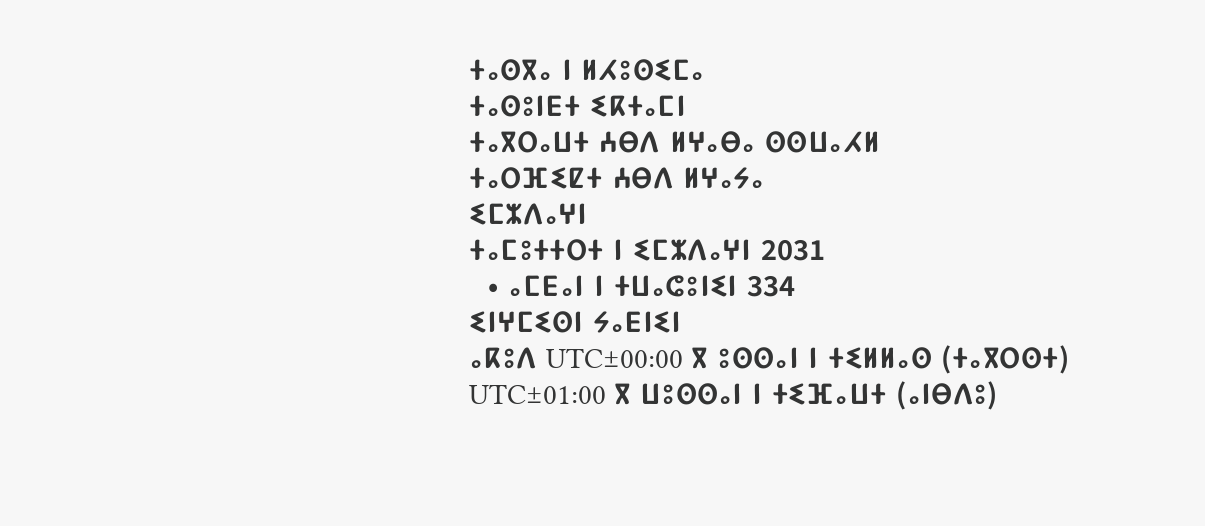ⵜⴰⵙⴳⴰ ⵏ ⵍⵃⵓⵙⵉⵎⴰ
ⵜⴰⵙⵓⵏⴹⵜ ⵉⴽⵜⴰⵎⵏ
ⵜⴰⴳⵔⴰⵡⵜ ⵄⴱⴷ ⵍⵖⴰⴱⴰ ⵙⵙⵡⴰⵃⵍ
ⵜⴰⵔⴼⵉⵇⵜ ⵄⴱⴷ ⵍⵖⴰⵢⴰ
ⵉⵎⵣⴷⴰⵖⵏ
ⵜⴰⵎⵓⵜⵜⵔⵜ ⵏ ⵉⵎⵣⴷⴰⵖⵏ 2031
  • ⴰⵎⴹⴰⵏ ⵏ ⵜⵡⴰⵛⵓⵏⵉⵏ 334
ⵉⵏⵖⵎⵉⵙⵏ ⵢⴰⴹⵏⵉⵏ
ⴰⴽⵓⴷ UTC±00:00 ⴳ ⵓⵙⵙⴰⵏ ⵏ ⵜⵉⵍⵍⴰⵙ (ⵜⴰⴳⵔⵙⵜ)
UTC±01:00 ⴳ ⵡⵓⵙⵙⴰⵏ ⵏ ⵜⵉⴼⴰⵡⵜ (ⴰⵏⴱⴷⵓ)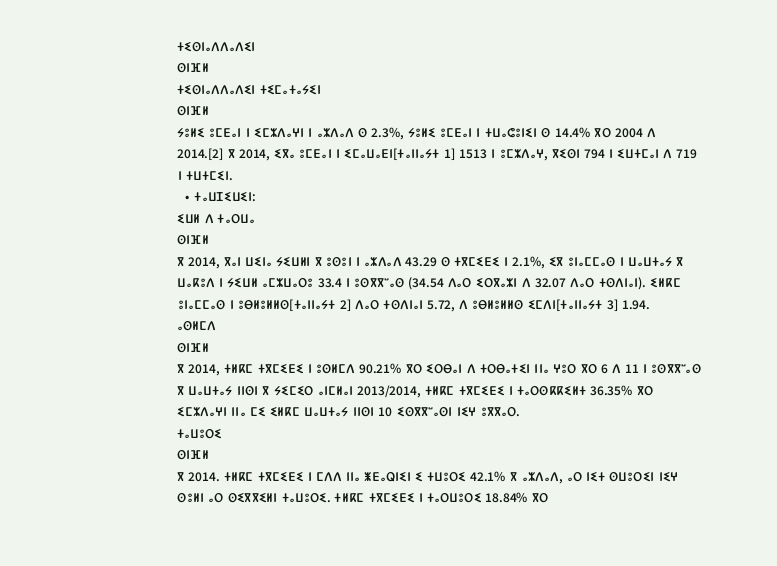ⵜⵉⵙⵏⴰⴷⴷⴰⴷⵉⵏ
ⵙⵏⴼⵍ
ⵜⵉⵙⵏⴰⴷⴷⴰⴷⵉⵏ ⵜⵉⵎⴰⵜⴰⵢⵉⵏ
ⵙⵏⴼⵍ
ⵢⵓⵍⵉ ⵓⵎⴹⴰⵏ ⵏ ⵉⵎⵣⴷⴰⵖⵏ ⵏ ⴰⵣⴷⴰⴷ ⵙ 2.3%, ⵢⵓⵍⵉ ⵓⵎⴹⴰⵏ ⵏ ⵜⵡⴰⵛⵓⵏⵉⵏ ⵙ 14.4% ⴳⵔ 2004 ⴷ 2014.[2] ⴳ 2014, ⵉⴳⴰ ⵓⵎⴹⴰⵏ ⵏ ⵉⵎⴰⵡⴰⴹⵏ[ⵜⴰⵏⵏⴰⵢⵜ 1] 1513 ⵏ ⵓⵎⵣⴷⴰⵖ, ⴳⵉⵙⵏ 794 ⵏ ⵉⵡⵜⵎⴰⵏ ⴷ 719 ⵏ ⵜⵡⵜⵎⵉⵏ.
  • ⵜⴰⵡⵊⵉⵡⵉⵏ:
ⵉⵡⵍ ⴷ ⵜⴰⵔⵡⴰ
ⵙⵏⴼⵍ
ⴳ 2014, ⴳⴰⵏ ⵡⵉⵏⴰ ⵢⵉⵡⵍⵏ ⴳ ⵓⵙⵓⵏ ⵏ ⴰⵣⴷⴰⴷ 43.29 ⵙ ⵜⴳⵎⵉⴹⵉ ⵏ 2.1%, ⵉⴳ ⵓⵏⴰⵎⵎⴰⵙ ⵏ ⵡⴰⵡⵜⴰⵢ ⴳ ⵡⴰⴽⵓⴷ ⵏ ⵢⵉⵡⵍ ⴰⵎⵣⵡⴰⵔⵓ 33.4 ⵏ ⵓⵙⴳⴳⵯⴰⵙ (34.54 ⴷⴰⵔ ⵉⵔⴳⴰⵣⵏ ⴷ 32.07 ⴷⴰⵔ ⵜⵙⴷⵏⴰⵏ). ⵉⵍⴽⵎ ⵓⵏⴰⵎⵎⴰⵙ ⵏ ⵓⴱⵍⵓⵍⵍⵙ[ⵜⴰⵏⵏⴰⵢⵜ 2] ⴷⴰⵔ ⵜⵙⴷⵏⴰⵏ 5.72, ⴷ ⵓⴱⵍⵓⵍⵍⵙ ⵉⵎⴷⵏ[ⵜⴰⵏⵏⴰⵢⵜ 3] 1.94.
ⴰⵙⵍⵎⴷ
ⵙⵏⴼⵍ
ⴳ 2014, ⵜⵍⴽⵎ ⵜⴳⵎⵉⴹⵉ ⵏ ⵓⵙⵍⵎⴷ 90.21% ⴳⵔ ⵉⵔⴱⴰⵏ ⴷ ⵜⵔⴱⴰⵜⵉⵏ ⵏⵏⴰ ⵖⵓⵔ ⴳⵔ 6 ⴷ 11 ⵏ ⵓⵙⴳⴳⵯⴰⵙ ⴳ ⵡⴰⵡⵜⴰⵢ ⵏⵏⵙⵏ ⴳ ⵢⵉⵎⵉⵔ ⴰⵏⵎⵍⴰⵏ 2013/2014, ⵜⵍⴽⵎ ⵜⴳⵎⵉⴹⵉ ⵏ ⵜⴰⵔⵙⴽⴽⵉⵍⵜ 36.35% ⴳⵔ ⵉⵎⵣⴷⴰⵖⵏ ⵏⵏⴰ ⵎⵉ ⵉⵍⴽⵎ ⵡⴰⵡⵜⴰⵢ ⵏⵏⵙⵏ 10 ⵉⵙⴳⴳⵯⴰⵙⵏ ⵏⵉⵖ ⵓⴳⴳⴰⵔ.
ⵜⴰⵡⵓⵔⵉ
ⵙⵏⴼⵍ
ⴳ 2014. ⵜⵍⴽⵎ ⵜⴳⵎⵉⴹⵉ ⵏ ⵎⴷⴷ ⵏⵏⴰ ⵥⴹⴰⵕⵏⵉⵏ ⵉ ⵜⵡⵓⵔⵉ 42.1% ⴳ ⴰⵣⴷⴰⴷ, ⴰⵔ ⵏⵉⵜ ⵙⵡⵓⵔⵉⵏ ⵏⵉⵖ ⵙⵓⵍⵏ ⴰⵔ ⵙⵉⴳⴳⵉⵍⵏ ⵜⴰⵡⵓⵔⵉ. ⵜⵍⴽⵎ ⵜⴳⵎⵉⴹⵉ ⵏ ⵜⴰⵔⵡⵓⵔⵉ 18.84% ⴳⵔ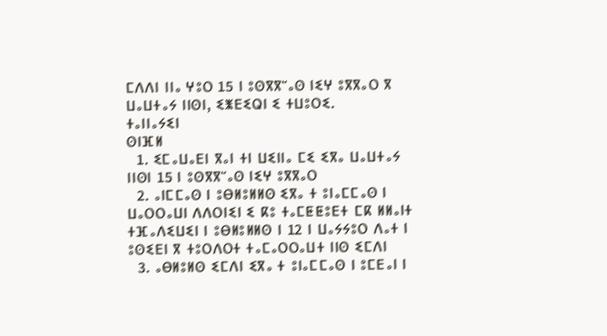ⵎⴷⴷⵏ ⵏⵏⴰ ⵖⵓⵔ 15 ⵏ ⵓⵙⴳⴳⵯⴰⵙ ⵏⵉⵖ ⵓⴳⴳⴰⵔ ⴳ ⵡⴰⵡⵜⴰⵢ ⵏⵏⵙⵏ, ⵉⵥⴹⵉⵕⵏ ⵉ ⵜⵡⵓⵔⵉ.
ⵜⴰⵏⵏⴰⵢⵉⵏ
ⵙⵏⴼⵍ
  1. ⵉⵎⴰⵡⴰⴹⵏ ⴳⴰⵏ ⵜⵏ ⵡⵉⵏⵏⴰ ⵎⵉ ⵉⴳⴰ ⵡⴰⵡⵜⴰⵢ ⵏⵏⵙⵏ 15 ⵏ ⵓⵙⴳⴳⵯⴰⵙ ⵏⵉⵖ ⵓⴳⴳⴰⵔ
  2. ⴰⵏⵎⵎⴰⵙ ⵏ ⵓⴱⵍⵓⵍⵍⵙ ⵉⴳⴰ ⵜ ⵓⵏⴰⵎⵎⴰⵙ ⵏ ⵡⴰⵔⵔⴰⵡⵏ ⴷⴷⵔⵏⵉⵏ ⵉ ⴽⵓ ⵜⴰⵎⵟⵟⵓⴹⵜ ⵎⴽ ⵍⵍⴰⵏⵜ ⵜⴼⴰⴷⵉⵡⵉⵏ ⵏ ⵓⴱⵍⵓⵍⵍⵙ ⵏ 12 ⵏ ⵡⴰⵢⵢⵓⵔ ⴷⴰⵜ ⵏ ⵓⵙⵉⴹⵏ ⴳ ⵜⵓⵔⴷⵔⵜ ⵜⴰⵎⴰⵔⵔⴰⵡⵜ ⵏⵏⵙ ⵉⵎⴷⵏ
  3. ⴰⴱⵍⵓⵍⵙ ⵉⵎⴷⵏ ⵉⴳⴰ ⵜ ⵓⵏⴰⵎⵎⴰⵙ ⵏ ⵓⵎⴹⴰⵏ ⵏ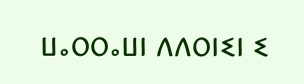ⵡⴰⵔⵔⴰⵡⵏ ⴷⴷⵔⵏⵉⵏ ⵉ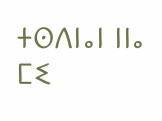ⵜⵙⴷⵏⴰⵏ ⵏⵏⴰ ⵎⵉ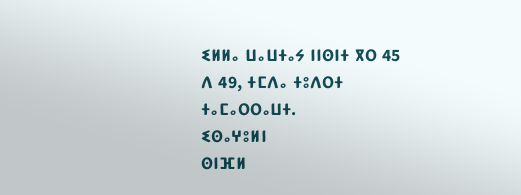ⵉⵍⵍⴰ ⵡⴰⵡⵜⴰⵢ ⵏⵏⵙⵏⵜ ⴳⵔ 45 ⴷ 49, ⵜⵎⴷⴰ ⵜⵓⴷⵔⵜ ⵜⴰⵎⴰⵔⵔⴰⵡⵜ.
ⵉⵙⴰⵖⵓⵍⵏ
ⵙⵏⴼⵍ